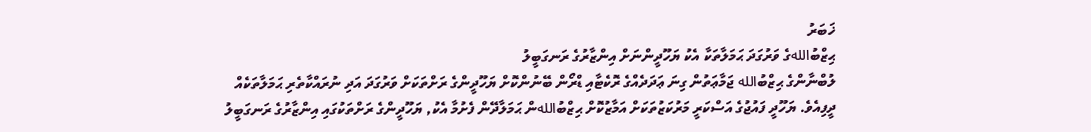ޚަބަރު
ޙިޒްބުاللهގެ ވަރުގަދަ ޙަމަލާތަކާ އެކު ޔަހޫދީންނަށް އިންޒާރުގެ ރަނގަބީލު
ލުބްނާންގެ ޙިޒްބުالله ޖަމާޢަތުން ގިނަ ޢަދަދެއްގެ ރޮކެޓާއި ޑްރޯން ބޭނުންކޮށް ޔަހޫދީންގެ ރަށްތަކަށް ވަރުގަދަ އަދި ނުރައްކާތެރި ޙަމަލާތަކެއް ދީފިއެވެ. ޔަހޫދީ ފައުޖުގެ އަސްކަރީ މަރުކަޒުތަކަށް އަމާޒުކޮށް ޙިޒްބުاللهން ޙަމަލާދޭން ފެށުމާ އެކު, ޔަހޫދީންގެ ރަށްތަކުގައި އިންޒާރުގެ ރަނގަބީލު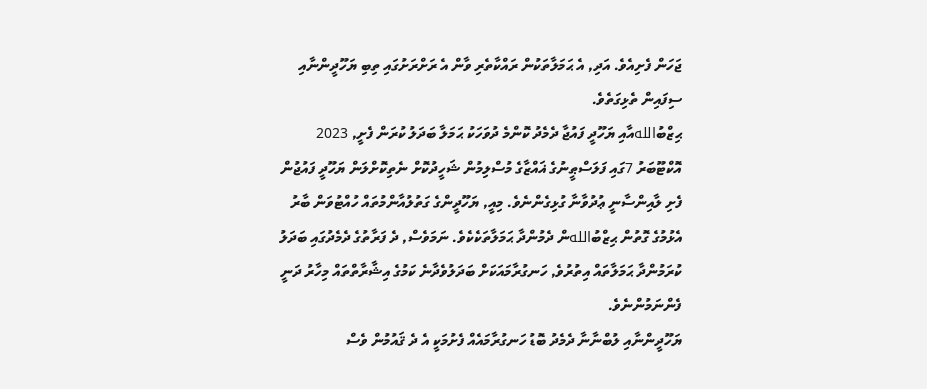ޖަހަން ފެށިއެވެ. އަދި, އެ ޙަމަލާތަކުން ރައްކާތެރި ވާން އެ ރަށްރަށުގައި ތިބި ޔަހޫދީންނާއި ސިފައިން ތެޅިގަތެވެ.
ޙިޒްބުاللهއާއި ޔަހޫދީ ފައުޖާ ދެމެދު ކޮންމެ ދުވަހަކު ޙަމަލާ ބަދަލު ކުރަން ފެށީ, 2023 އޮކްޓޫބަރު 7ގައި ފަލަސްޠީނުގެ ޣައްޒާގެ މުސްލިމުން ޝަހީދުކޮށް ނެތިކޮށްލަން ޔަހޫދީ ފައުޖުން ފެށި ލާއިންސާނީ ޢުދުވާނާ ގުޅިގެންނެވެ. މިއީ, ޔަހޫދީންގެ ގަތުލުއާންމުތައް ހުއްޓުވަން ބާރު އެޅުމުގެ ގޮތުން ޙިޒްބުاللهން ދެމުންދާ ޙަމަލާތަކެކެވެ. ނަމަވެސް, ދެ ފަރާތުގެ ދެމެދުގައި ބަދަލު ކުރަމުންދާ ޙަމަލާތައް އިތުރުވެ, ހަނގުރާމައަކަށް ބަދަލުވެދާނެ ކަމުގެ އިޝާރާތްތައް މިހާރު ދަނީ ފެންނަމުންނެވެ.
ޔަހޫދީންނާއި ލުބްނާނާ ދެމެދު ބޮޑު ހަނގުރާމައެއް ފެށުމަކީ އެ ދެ ޤައުމުން ވެސް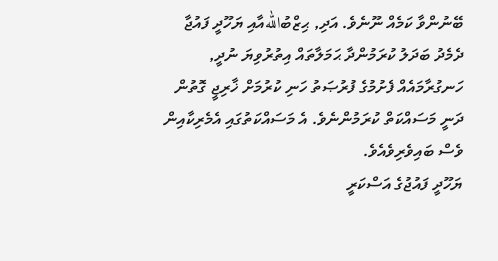ބޭނުންވާ ކަމެއް ނޫނެވެ. އަދި, ޙިޒްބުاللهއާއި ޔަހޫދީ ފައުޖާ ދެމެދު ބަދަލު ކުރަމުންދާ ޙަމަލާތައް އިތުރުވިޔަ ނުދީ, ހަނގުރާމައެއް ފެށުމުގެ ފުރުޞަތު ހަނި ކުރުމަށް ޚާރިޖީ ގޮތުން ދަނީ މަސައްކަތް ކުރަމުންނެވެ. އެ މަސައްކަތުގައި އެމެރިކާއިން ވެސް ބައިވެރިވެއެވެ.
ޔަހޫދީ ފައުޖުގެ އަސްކަރީ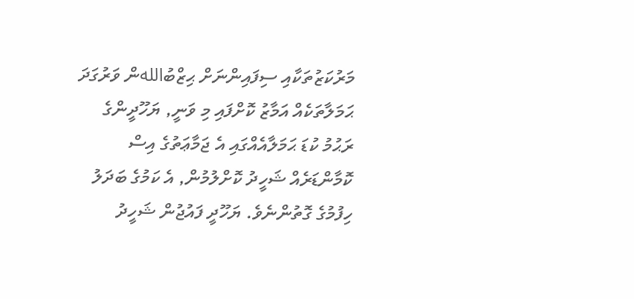މަރުކަޒުތަކާއި ސިފައިންނަށް ޙިޒްބުاللهން ވަރުގަދަ ޙަމަލާތަކެއް އަމާޒު ކޮށްފައި މި ވަނީ, ޔަހޫދީންގެ ރަޙުމު ކުޑަ ޙަމަލާއެއްގައި އެ ޖަމާޢަތުގެ އިސް ކޮމާންޑަރެއް ޝަހީދު ކޮށްލުމުން, އެ ކަމުގެ ބަދަލު ހިފުމުގެ ގޮތުންނެވެ. ޔަހޫދީ ފައުޖުން ޝަހީދު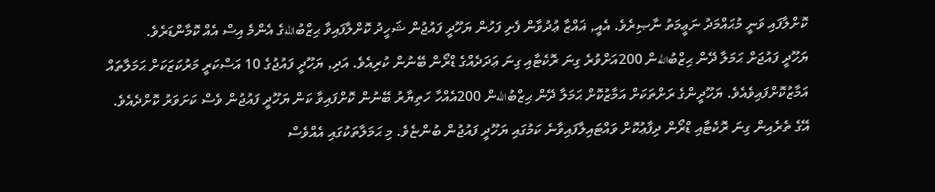ކޮށްލާފައި ވަނީ މުޙައްމަދު ނަޢީމަތު ނާޞިރެވެ. އެއީ, ޣައްޒާ ޢުދުވާން ފެށި ފަހުން ޔަހޫދީ ފައުޖުން ޝަހީދު ކޮށްލާފައިވާ ޙިޒްބުاللهގެ އެންމެ އިސް އެއް ކޮމާންޑަރެވެ.
ޔަހޫދީ ފައުޖަށް ޙަމަލާ ދޭން ޙިޒްބުاللهން 200އަށްވުރެ ގިނަ ރޮކެޓާއި ގިނަ ޢަދަދެއްގެ ޑްރޯން ބޭނުން ކުރިއެވެ. އަދި, ޔަހޫދީ ފައުޖުގެ 10 އަސްކަރީ މަރުކަޒަކަށް ޙަމަލާތައް އަމާޒުކޮށްފައިވެއެވެ. ޔަހޫދީންގެ ރަށްތަކަށް އަމާޒުކޮށް ޙަމަލާ ދޭން ޙިޒްބުاللهން 200އެއްހާ ހަތިޔާރު ބޭނުން ކޮށްފައިވާ ކަން ޔަހޫދީ ފައުޖުން ވެސް ކަށަވަރު ކޮށްދެއެވެ.
އޭގެ ތެރެއިން ގިނަ ރޮކެޓާއި ޑްރޯން ދިފާޢުކޮށް ވައްޓައިލާފައިވާނެ ކަމުގައި ޔަހޫދީ ފައުޖުން ބުންޏެވެ. މި ޙަމަލާތަކުގައި އެއްވެސް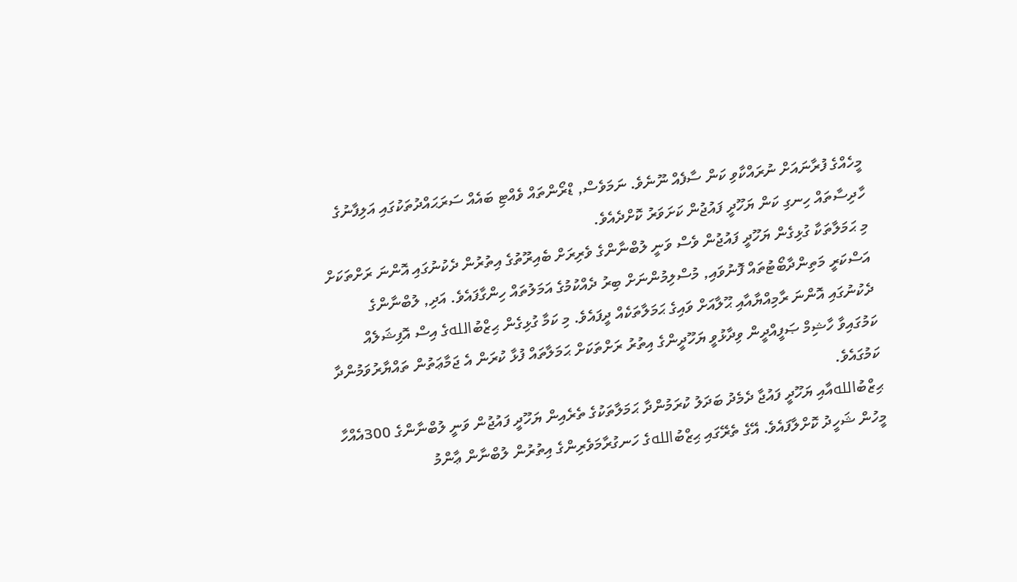މީހެއްގެ ފުރާނައަށް ނުރައްކާވި ކަން ސާފެއް ނޫނެވެ. ނަމަވެސް, ޑްރޯންތައް ވެއްޓި ބައެއް ސަރަޙައްދުތަކުގައި އަލިފާނުގެ ހާދިސާތައް ހިނގި ކަން ޔަހޫދީ ފައުޖުން ކަށަވަރު ކޮށްދެއެވެ.
މި ޙަމަލާތަކާ ގުޅިގެން ޔަހޫދީ ފައުޖުން ވެސް ވަނީ ލުބްނާންގެ ވެރިރަށް ބެއިރޫތުގެ އިތުރުން ދެކުނުގައި އޮންނަ ރަށްތަކަށް އަސްކަރީ މަތިންދާބޯޓުތައް ފޮނުވައި, މުސްލިމުންނަށް ބިރު ދެއްކުމުގެ އަމަލުތައް ހިންގާފައެވެ. އަދި, ލުބްނާންގެ ދެކުނުގައި އޮންނަ ރާމިއްޔާއާއި ޙޫލާއަށް ވައިގެ ޙަމަލާތަކެއް ދީފައެވެ. މި ކަމާ ގުޅިގެން ޙިޒްބުاللهގެ އިސް އޮފިޝަލެއް ކަމުގައިވާ ހާޝިމް ޞަފީއްދީން ވިދާޅުވީ ޔަހޫދީންގެ އިތުރު ރަށްތަކަށް ޙަމަލާތައް ފުޅާ ކުރަން އެ ޖަމާޢަތުން ތައްޔާރުވަމުންދާ ކަމުގައެވެ.
ޙިޒްބުاللهއާއި ޔަހޫދީ ފައުޖާ ދެމެދު ބަދަލު ކުރަމުންދާ ޙަމަލާތަކުގެ ތެރެއިން ޔަހޫދީ ފައުޖުން ވަނީ ލުބްނާންގެ 300އެއްހާ މީހުން ޝަހީދު ކޮށްލާފައެވެ. އޭގެ ތެރޭގައި ޙިޒްބުاللهގެ ހަނގުރާމަވެރިންގެ އިތުރުން ލުބްނާން ޢާންމު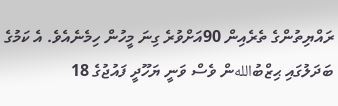ރައްޔިތުންގެ ތެރެއިން 90އަށްވުރެ ގިނަ މީހުން ހިމެނެއެވެ. އެ ކަމުގެ ބަދަލުގައި ޙިޒްބުاللهން ވެސް ވަނީ ޔަހޫދީ ފައުޖުގެ 18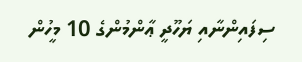ސިފައިންނާއި ޔަހޫދީ ޢާންމުންގެ 10 މީހުން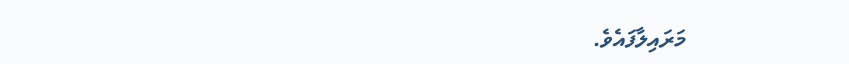މަރައިލާފައެވެ.